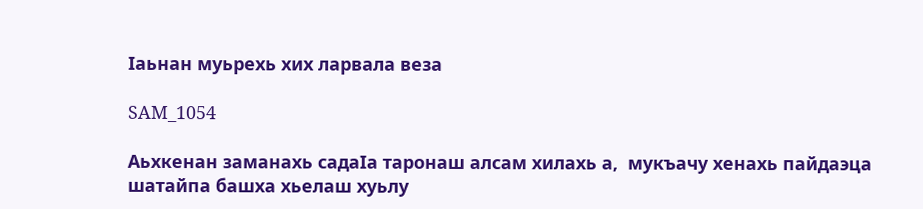Iаьнан муьрехь хих ларвала веза

SAM_1054

Аьхкенан заманахь садаIа таронаш алсам хилахь а,  мукъачу хенахь пайдаэца шатайпа башха хьелаш хуьлу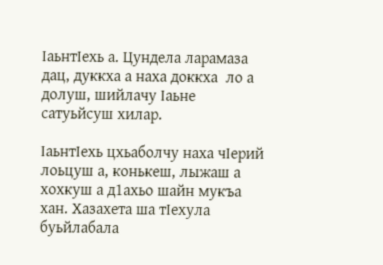IаьнтIехь а. Цундела ларамаза дац, дуккха а наха доккха  ло а долуш, шийлачу Iаьне сатуьйсуш хилар.

IаьнтIехь цхьаболчу наха чIерий лоьцуш а, конькеш, лыжаш а хохкуш а д1ахьо шайн мукъа хан. Хазахета ша тIехула буьйлабала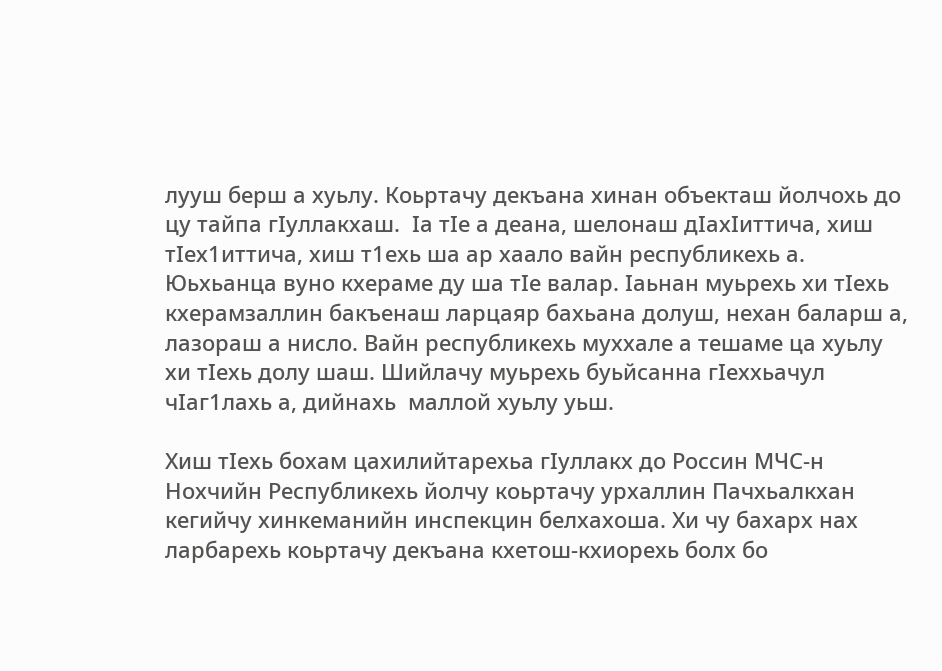лууш берш а хуьлу. Коьртачу декъана хинан объекташ йолчохь до цу тайпа гIуллакхаш.  Iа тIе а деана, шелонаш дIахIиттича, хиш тIех1иттича, хиш т1ехь ша ар хаало вайн республикехь а. Юьхьанца вуно кхераме ду ша тIе валар. Iаьнан муьрехь хи тIехь кхерамзаллин бакъенаш ларцаяр бахьана долуш, нехан баларш а, лазораш а нисло. Вайн республикехь муххале а тешаме ца хуьлу хи тIехь долу шаш. Шийлачу муьрехь буьйсанна гIеххьачул чIаг1лахь а, дийнахь  маллой хуьлу уьш.

Хиш тIехь бохам цахилийтарехьа гIуллакх до Россин МЧС-н Нохчийн Республикехь йолчу коьртачу урхаллин Пачхьалкхан  кегийчу хинкеманийн инспекцин белхахоша. Хи чу бахарх нах ларбарехь коьртачу декъана кхетош-кхиорехь болх бо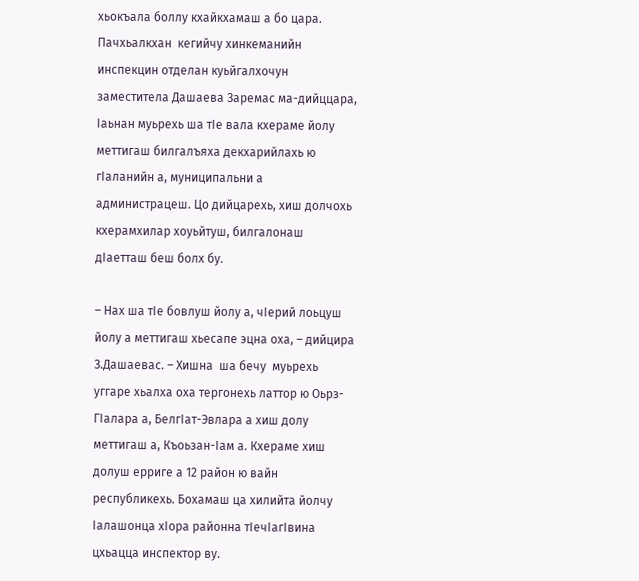хьокъала боллу кхайкхамаш а бо цара. Пачхьалкхан  кегийчу хинкеманийн инспекцин отделан куьйгалхочун заместитела Дашаева Заремас ма-дийццара, Iаьнан муьрехь ша тIе вала кхераме йолу меттигаш билгалъяха декхарийлахь ю гIаланийн а, муниципальни а администрацеш. Цо дийцарехь, хиш долчохь кхерамхилар хоуьйтуш, билгалонаш дIаетташ беш болх бу.

– Нах ша тIе бовлуш йолу а, чIерий лоьцуш йолу а меттигаш хьесапе эцна оха, – дийцира З.Дашаевас. – Хишна  ша бечу  муьрехь уггаре хьалха оха тергонехь латтор ю Оьрз-ГIалара а, БелгIат-Эвлара а хиш долу меттигаш а, Къоьзан-Iам а. Кхераме хиш долуш ерриге а 12 район ю вайн республикехь. Бохамаш ца хилийта йолчу Iалашонца хIора районна тIечIагIвина цхьацца инспектор ву.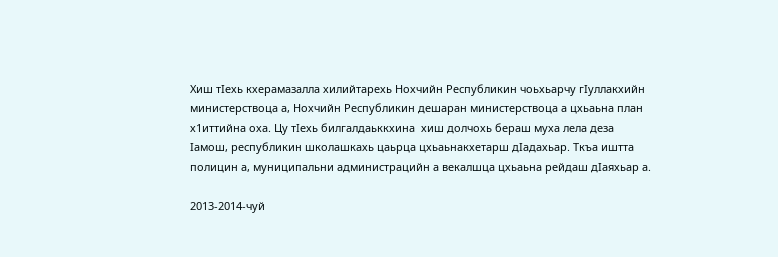Хиш тIехь кхерамазалла хилийтарехь Нохчийн Республикин чоьхьарчу гIуллакхийн министерствоца а, Нохчийн Республикин дешаран министерствоца а цхьаьна план х1иттийна оха. Цу тIехь билгалдаьккхина  хиш долчохь бераш муха лела деза Iамош, республикин школашкахь цаьрца цхьаьнакхетарш дIадахьар. Ткъа иштта полицин а, муниципальни администрацийн а векалшца цхьаьна рейдаш дIаяхьар а.

2013-2014-чуй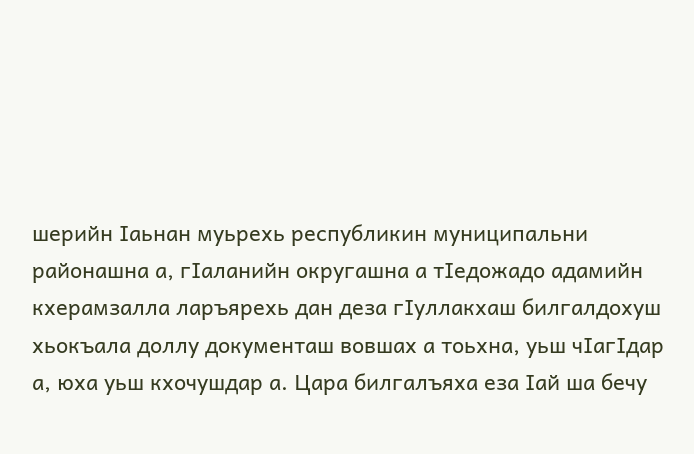шерийн Iаьнан муьрехь республикин муниципальни районашна а, гIаланийн округашна а тIедожадо адамийн кхерамзалла ларъярехь дан деза гIуллакхаш билгалдохуш хьокъала доллу документаш вовшах а тоьхна, уьш чIагIдар а, юха уьш кхочушдар а. Цара билгалъяха еза Iай ша бечу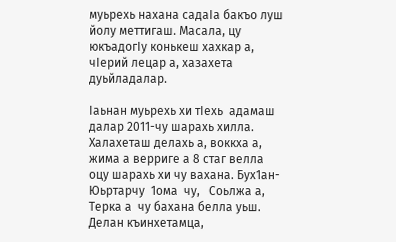муьрехь нахана садаIа бакъо луш йолу меттигаш. Масала, цу юкъадогIу конькеш хахкар а, чIерий лецар а, хазахета дуьйладалар.

Iаьнан муьрехь хи тIехь  адамаш далар 2011-чу шарахь хилла. Халахеташ делахь а, воккха а, жима а верриге а 8 стаг велла оцу шарахь хи чу вахана. Бух1ан- Юьртарчу  1ома  чу,   Соьлжа а, Терка а  чу бахана белла уьш. Делан къинхетамца,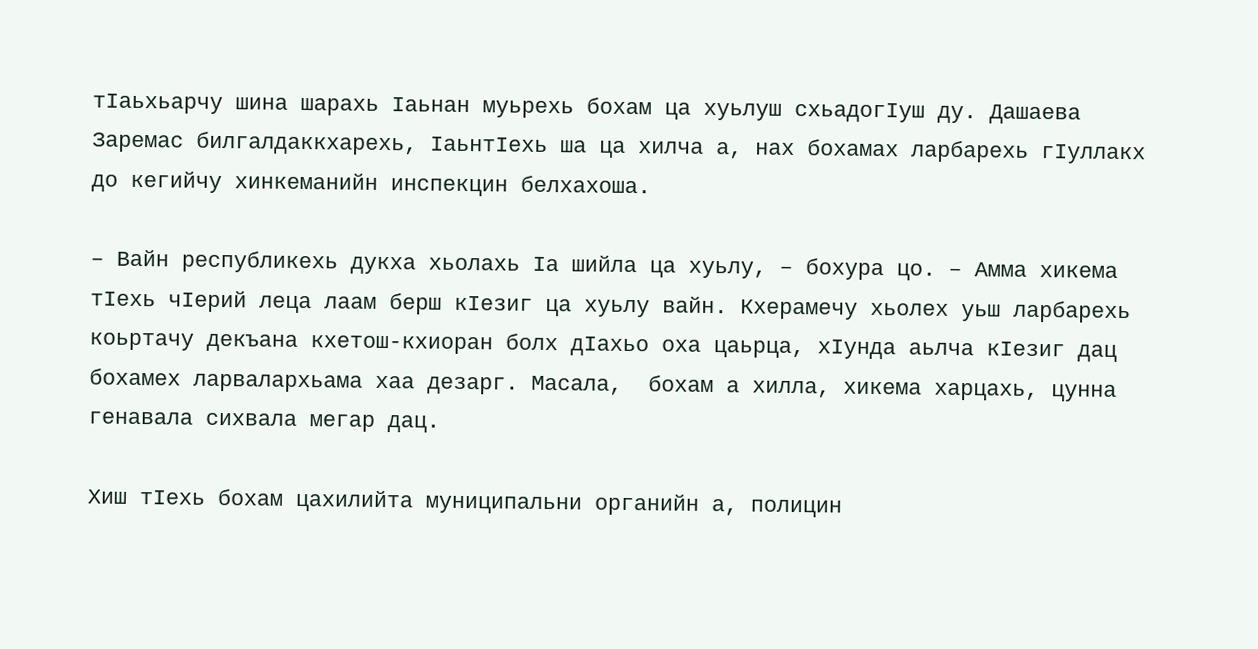тIаьхьарчу шина шарахь Iаьнан муьрехь бохам ца хуьлуш схьадогIуш ду. Дашаева Заремас билгалдаккхарехь, IаьнтIехь ша ца хилча а, нах бохамах ларбарехь гIуллакх до кегийчу хинкеманийн инспекцин белхахоша.

– Вайн республикехь дукха хьолахь Iа шийла ца хуьлу, – бохура цо. – Амма хикема тIехь чIерий леца лаам берш кIезиг ца хуьлу вайн. Кхерамечу хьолех уьш ларбарехь коьртачу декъана кхетош-кхиоран болх дIахьо оха цаьрца, хIунда аьлча кIезиг дац бохамех ларвалархьама хаа дезарг. Масала,  бохам а хилла, хикема харцахь, цунна генавала сихвала мегар дац.

Хиш тIехь бохам цахилийта муниципальни органийн а, полицин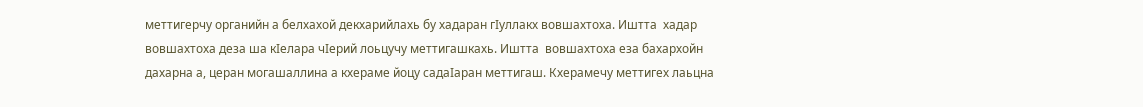меттигерчу органийн а белхахой декхарийлахь бу хадаран гIуллакх вовшахтоха. Иштта  хадар вовшахтоха деза ша кIелара чIерий лоьцучу меттигашкахь. Иштта  вовшахтоха еза бахархойн дахарна а, церан могашаллина а кхераме йоцу садаIаран меттигаш. Кхерамечу меттигех лаьцна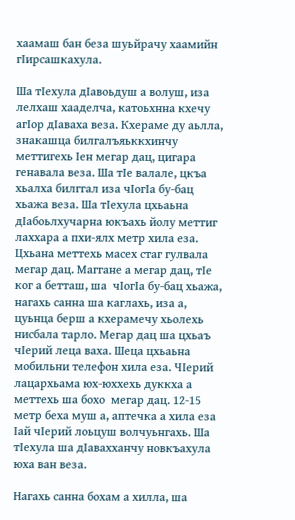хаамаш бан беза шуьйрачу хаамийн гIирсашкахула.

Ша тIехула дIавоьдуш а волуш, иза лелхаш хааделча, катоьхнна кхечу агIор дIаваха веза. Кхераме ду аьлла, знакашца билгалъяьккхинчу меттигехь Iен мегар дац, цигара генавала веза. Ша тIе валале, цкъа хьалха билггал иза чIогIа бу-бац хьажа веза. Ша тIехула цхьаьна дIабоьлхучарна юкъахь йолу меттиг лаххара а пхи-ялх метр хила еза. Цхьана меттехь масех стаг гулвала мегар дац. Маггане а мегар дац, тIе ког а бетташ, ша  чIогIа бу-бац хьажа, нагахь санна ша каглахь, иза а,  цуьнца берш а кхерамечу хьолехь нисбала тарло. Мегар дац ша цхьаъ чIерий леца ваха. Шеца цхьаьна мобильни телефон хила еза. ЧIерий лацархьама юх-юххехь дуккха а меттехь ша бохо  мегар дац. 12-15 метр беха муш а, аптечка а хила еза Iай чIерий лоьцуш волчуьнгахь. Ша тIехула ша дIавахханчу новкъахула юха ван веза.

Нагахь санна бохам а хилла, ша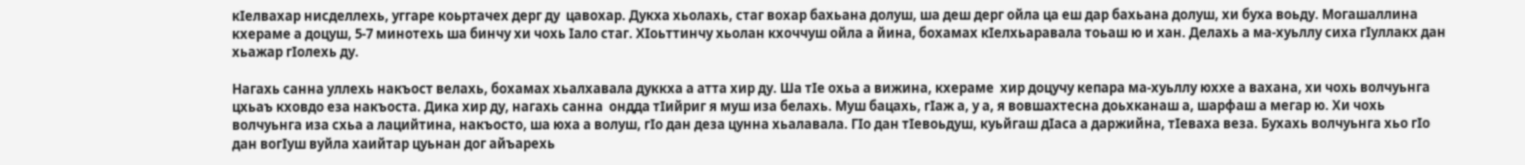кIелвахар нисделлехь, уггаре коьртачех дерг ду  цавохар. Дукха хьолахь, стаг вохар бахьана долуш, ша деш дерг ойла ца еш дар бахьана долуш, хи буха воьду. Могашаллина кхераме а доцуш, 5-7 минотехь ша бинчу хи чохь Iало стаг. ХIоьттинчу хьолан кхоччуш ойла а йина, бохамах кIелхьаравала тоьаш ю и хан. Делахь а ма-хуьллу сиха гIуллакх дан хьажар гIолехь ду.

Нагахь санна уллехь накъост велахь, бохамах хьалхавала дуккха а атта хир ду. Ша тIе охьа а вижина, кхераме  хир доцучу кепара ма-хуьллу юххе а вахана, хи чохь волчуьнга цхьаъ кховдо еза накъоста. Дика хир ду, нагахь санна  ондда тIийриг я муш иза белахь. Муш бацахь, гIаж а, у а, я вовшахтесна доьхканаш а, шарфаш а мегар ю. Хи чохь волчуьнга иза схьа а лацийтина, накъосто, ша юха а волуш, гIо дан деза цунна хьалавала. ГIо дан тIевоьдуш, куьйгаш дIаса а даржийна, тIеваха веза. Бухахь волчуьнга хьо гIо дан вогIуш вуйла хаийтар цуьнан дог айъарехь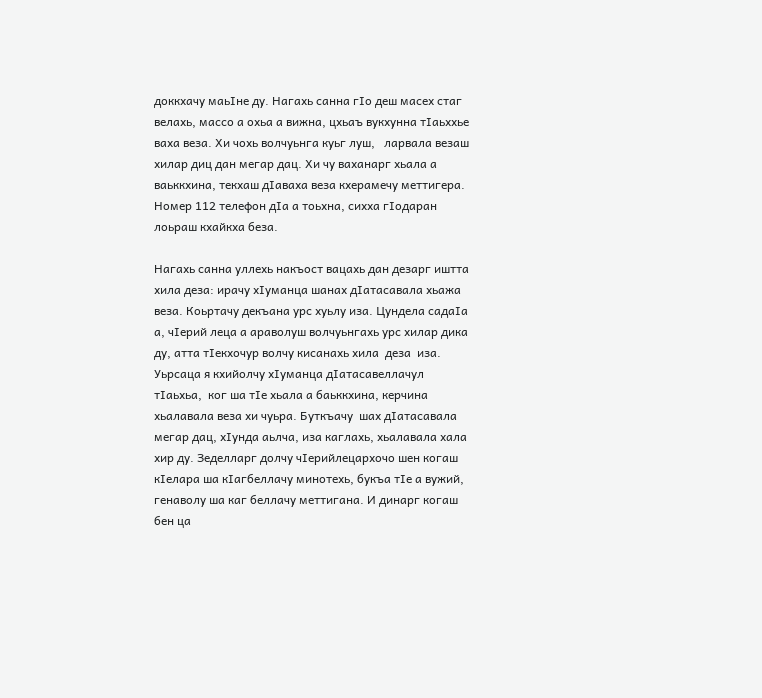доккхачу маьIне ду. Нагахь санна гIо деш масех стаг велахь, массо а охьа а вижна, цхьаъ вукхунна тIаьххье ваха веза. Хи чохь волчуьнга куьг луш,   ларвала везаш хилар диц дан мегар дац. Хи чу ваханарг хьала а ваьккхина, текхаш дIаваха веза кхерамечу меттигера. Номер 112 телефон дIа а тоьхна, сихха гIодаран лоьраш кхайкха беза.

Нагахь санна уллехь накъост вацахь дан дезарг иштта хила деза: ирачу хIуманца шанах дIатасавала хьажа веза. Коьртачу декъана урс хуьлу иза. Цундела садаIа а, чIерий леца а араволуш волчуьнгахь урс хилар дика ду, атта тIекхочур волчу кисанахь хила  деза  иза. Уьрсаца я кхийолчу хIуманца дIатасавеллачул тIаьхьа,  ког ша тIе хьала а баьккхина, керчина хьалавала веза хи чуьра. Буткъачу  шах дIатасавала мегар дац, хIунда аьлча, иза каглахь, хьалавала хала хир ду. Зеделларг долчу чIерийлецархочо шен когаш кIелара ша кIагбеллачу минотехь, букъа тIе а вужий, генаволу ша каг беллачу меттигана. И динарг когаш бен ца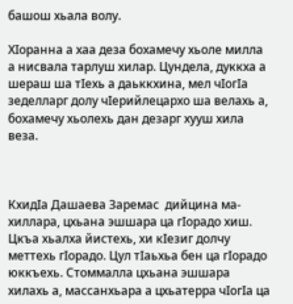башош хьала волу.

ХIоранна а хаа деза бохамечу хьоле милла а нисвала тарлуш хилар. Цундела, дуккха а шераш ша тIехь а даьккхина, мел чIогIа зеделларг долу чIерийлецархо ша велахь а, бохамечу хьолехь дан дезарг хууш хила веза.



КхидIа Дашаева Заремас  дийцина ма-хиллара, цхьана эшшара ца гIорадо хиш. Цкъа хьалха йистехь, хи кIезиг долчу меттехь гIорадо. Цул тIаьхьа бен ца гIорадо юккъехь. Стоммалла цхьана эшшара хилахь а, массанхьара а цхьатерра чIогIа ца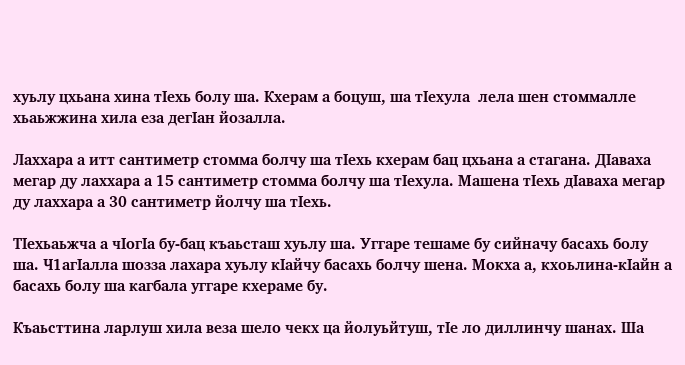хуьлу цхьана хина тIехь болу ша. Кхерам а боцуш, ша тIехула  лела шен стоммалле хьаьжжина хила еза дегIан йозалла.

Лаххара а итт сантиметр стомма болчу ша тIехь кхерам бац цхьана а стагана. ДIаваха мегар ду лаххара а 15 сантиметр стомма болчу ша тIехула. Машена тIехь дIаваха мегар ду лаххара а 30 сантиметр йолчу ша тIехь.

ТIехьаьжча а чIогIа бу-бац къаьсташ хуьлу ша. Уггаре тешаме бу сийначу басахь болу ша. Ч1агIалла шозза лахара хуьлу кIайчу басахь болчу шена. Мокха а, кхоьлина-кIайн а басахь болу ша кагбала уггаре кхераме бу.

Къаьсттина ларлуш хила веза шело чекх ца йолуьйтуш, тIе ло диллинчу шанах. Ша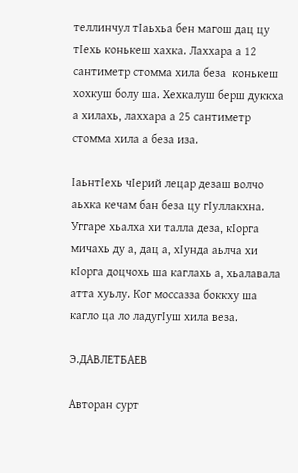теллинчул тIаьхьа бен магош дац цу тIехь конькеш хахка. Лаххара а 12 сантиметр стомма хила беза  конькеш хохкуш болу ша. Хехкалуш берш дуккха а хилахь, лаххара а 25 сантиметр стомма хила а беза иза.

IаьнтIехь чIерий лецар дезаш волчо аьхка кечам бан беза цу гIуллакхна. Уггаре хьалха хи талла деза, кIорга мичахь ду а, дац а, хIунда аьлча хи кIорга доцчохь ша каглахь а, хьалавала атта хуьлу. Ког моссазза боккху ша кагло ца ло ладугIуш хила веза.

Э.ДАВЛЕТБАЕВ

Авторан сурт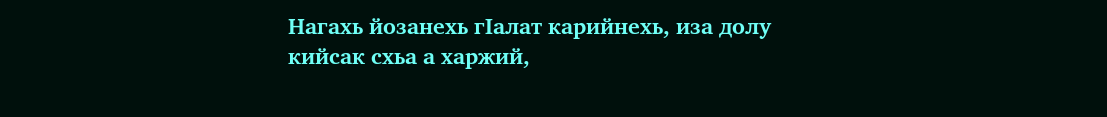Нагахь йозанехь гIалат карийнехь, иза долу кийсак схьа а харжий,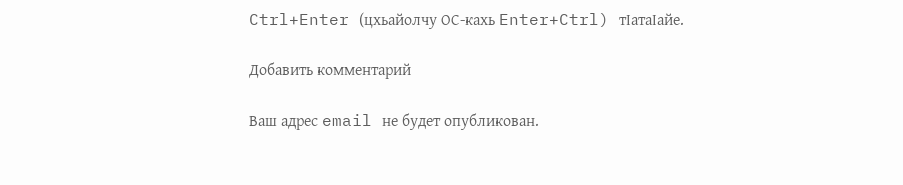Ctrl+Enter (цхьайолчу ОС-кахь Enter+Ctrl) тIатаIайе.

Добавить комментарий

Ваш адрес email не будет опубликован.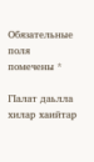Обязательные поля помечены *

ГIалат даьлла хилар хаийтар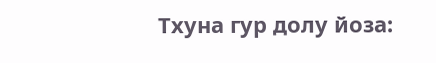Тхуна гур долу йоза: